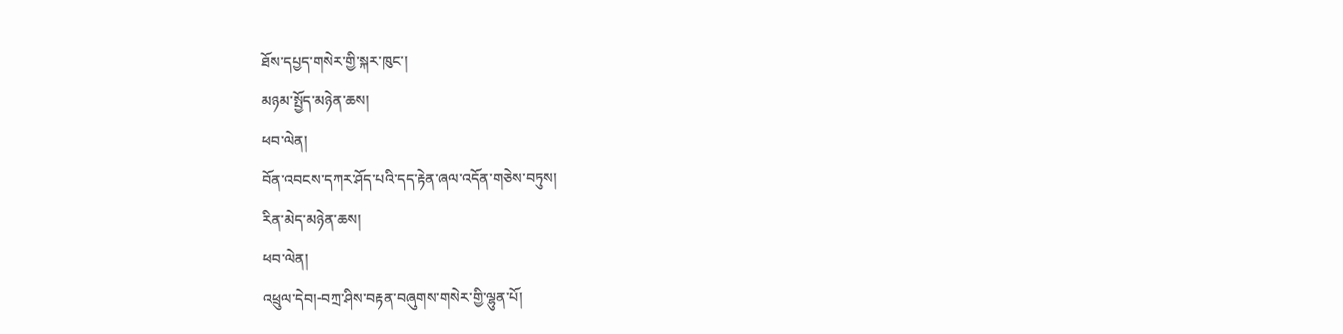ཐོས་དཔྱད་གསེར་གྱི་སྐར་ཁུང་།
མཉམ་སྤྱོད་མཉེན་ཆས།
ཕབ་ལེན།
བོན་འབངས་དཀར་ཤོད་པའི་དད་རྟེན་ཞལ་འདོན་གཅེས་བཏུས།
རིན་མེད་མཉེན་ཆས།
ཕབ་ལེན།
འཕྲུལ་དེབ།-བཀྲ་ཤིས་བརྟན་བཞུགས་གསེར་གྱི་ལྷུན་པོ།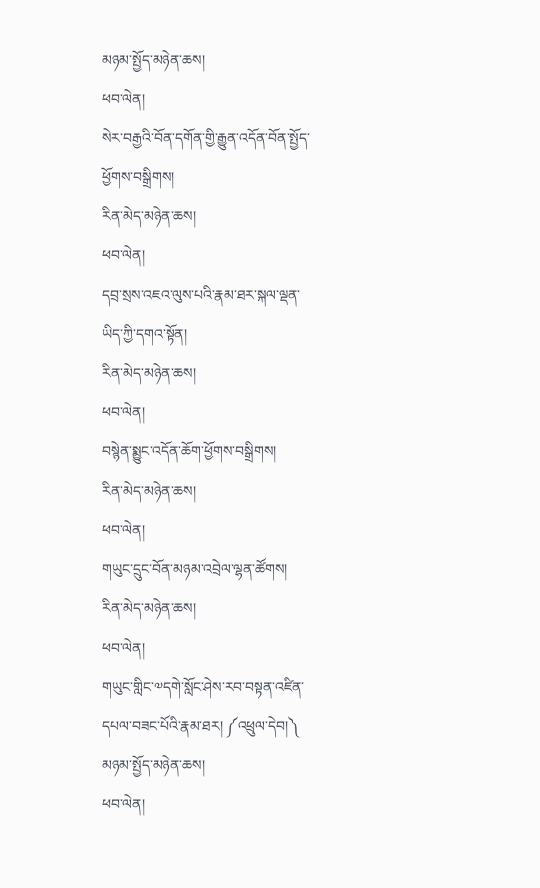མཉམ་སྤྱོད་མཉེན་ཆས།
ཕབ་ལེན།
སེར་བརྒྱའི་བོན་དགོན་གྱི་རྒྱུན་འདོན་བོན་སྤྱོད་ཕྱོགས་བསྒྲིགས།
རིན་མེད་མཉེན་ཆས།
ཕབ་ལེན།
དབྲ་སྲས་འཇའ་ལུས་པའི་རྣམ་ཐར་སྐལ་ལྡན་ཡིད་ཀྱི་དགའ་སྟོན།
རིན་མེད་མཉེན་ཆས།
ཕབ་ལེན།
བསྙེན་སྨྱུང་འདོན་ཆོག་ཕྱོགས་བསྒྲིགས།
རིན་མེད་མཉེན་ཆས།
ཕབ་ལེན།
གཡུང་དྲུང་བོན་མཉམ་འབྲེལ་ལྷན་ཚོགས།
རིན་མེད་མཉེན་ཆས།
ཕབ་ལེན།
གཡུང་གླིང་༧དགེ་སློང་ཤེས་རབ་བསྟན་འཛིན་དཔལ་བཟང་པོའི་རྣམ་ཐར། ༼འཕྲུལ་དེབ།༽
མཉམ་སྤྱོད་མཉེན་ཆས།
ཕབ་ལེན།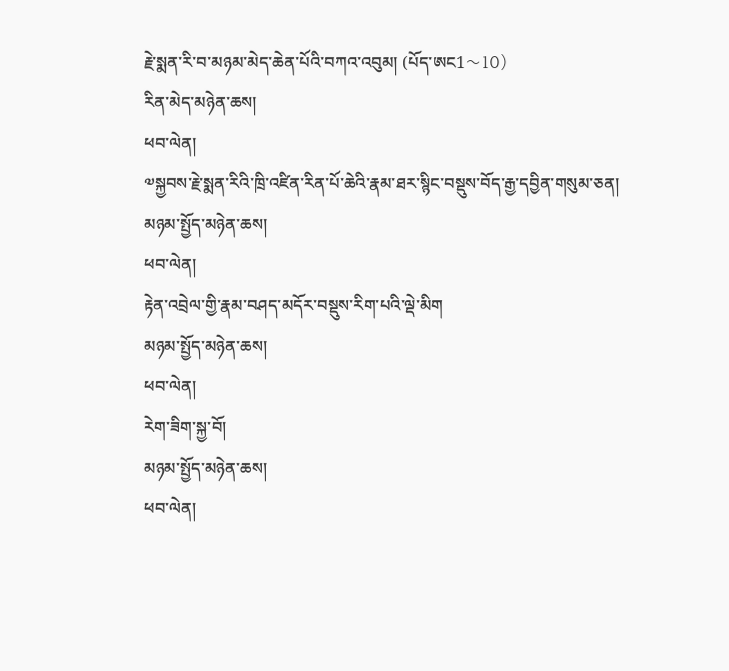རྗེ་སྨན་རི་བ་མཉམ་མེད་ཆེན་པོའི་བཀའ་འབུམ། (པོད་ཨང1〜10)
རིན་མེད་མཉེན་ཆས།
ཕབ་ལེན།
༧སྐྱབས་རྗེ་སྨན་རིའི་ཁྲི་འཛིན་རིན་པོ་ཆེའི་རྣམ་ཐར་སྙིང་བསྡུས་བོད་རྒྱ་དབྱིན་གསུམ་ཅན།
མཉམ་སྤྱོད་མཉེན་ཆས།
ཕབ་ལེན།
རྟེན་འབྲེལ་གྱི་རྣམ་བཤད་མདོར་བསྡུས་རིག་པའི་ལྡེ་མིག
མཉམ་སྤྱོད་མཉེན་ཆས།
ཕབ་ལེན།
རེག་ཟིག་སྐྱ་བོ།
མཉམ་སྤྱོད་མཉེན་ཆས།
ཕབ་ལེན།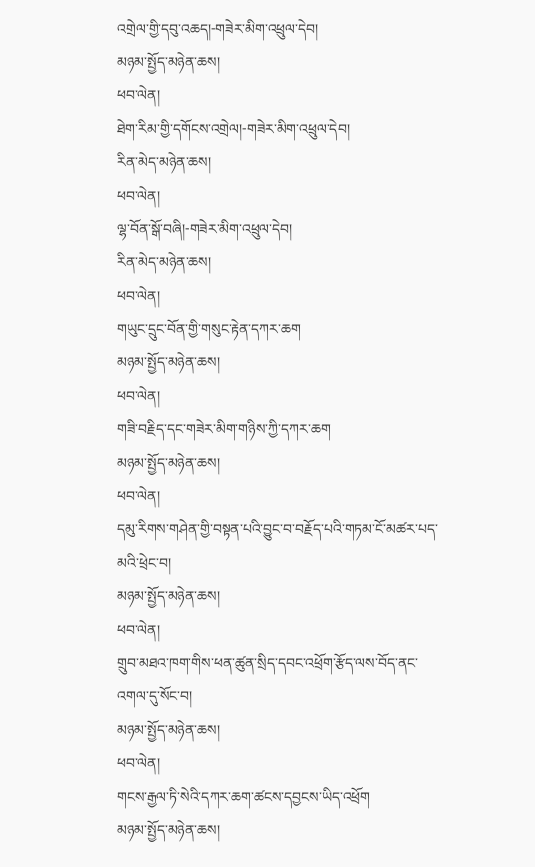འགྲེལ་གྱི་དབུ་འཆད།-གཟེར་མིག་འཕྲུལ་དེབ།
མཉམ་སྤྱོད་མཉེན་ཆས།
ཕབ་ལེན།
ཐེག་རིམ་གྱི་དགོངས་འགྲེལ།-གཟེར་མིག་འཕྲུལ་དེབ།
རིན་མེད་མཉེན་ཆས།
ཕབ་ལེན།
ལྷ་བོན་སྒོ་བཞི།-གཟེར་མིག་འཕྲུལ་དེབ།
རིན་མེད་མཉེན་ཆས།
ཕབ་ལེན།
གཡུང་དྲུང་བོན་གྱི་གསུང་རྟེན་དཀར་ཆག
མཉམ་སྤྱོད་མཉེན་ཆས།
ཕབ་ལེན།
གཟི་བརྗིད་དང་གཟེར་མིག་གཉིས་ཀྱི་དཀར་ཆག
མཉམ་སྤྱོད་མཉེན་ཆས།
ཕབ་ལེན།
དམུ་རིགས་གཤེན་གྱི་བསྟན་པའི་བྱུང་བ་བརྗོད་པའི་གཏམ་ངོ་མཚར་པད་མའི་ཕྲེང་བ།
མཉམ་སྤྱོད་མཉེན་ཆས།
ཕབ་ལེན།
གྲུབ་མཐའ་ཁག་གིས་ཕན་ཚུན་སྲིད་དབང་འཕྲོག་རྩོད་ལས་བོད་ནང་འགལ་དུ་སོང་བ།
མཉམ་སྤྱོད་མཉེན་ཆས།
ཕབ་ལེན།
གངས་རྒྱལ་ཏི་སེའི་དཀར་ཆག་ཚངས་དབྱངས་ཡིད་འཕྲོག
མཉམ་སྤྱོད་མཉེན་ཆས།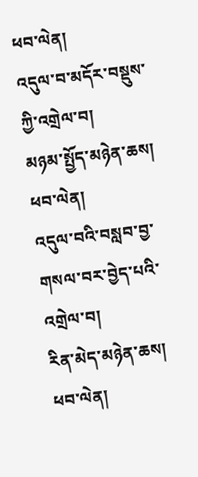ཕབ་ལེན།
འདུལ་བ་མདོར་བསྡུས་ཀྱི་འགྲེལ་བ།
མཉམ་སྤྱོད་མཉེན་ཆས།
ཕབ་ལེན།
འདུལ་བའི་བསླབ་བྱ་གསལ་བར་བྱེད་པའི་འགྲེལ་བ།
རིན་མེད་མཉེན་ཆས།
ཕབ་ལེན།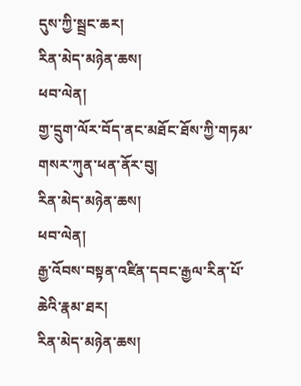དུས་ཀྱི་སྦྲང་ཆར།
རིན་མེད་མཉེན་ཆས།
ཕབ་ལེན།
གྱ་དྲུག་ལོར་བོད་ནང་མཐོང་ཐོས་ཀྱི་གཏམ་གསར་ཀུན་ཕན་ནོར་བུ།
རིན་མེད་མཉེན་ཆས།
ཕབ་ལེན།
རྒྱ་འོབས་བསྟན་འཛིན་དབང་རྒྱལ་རིན་པོ་ཆེའི་རྣམ་ཐར།
རིན་མེད་མཉེན་ཆས།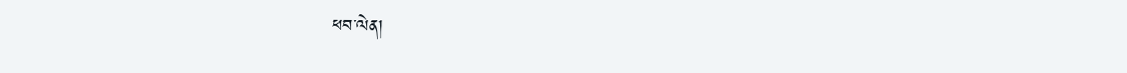ཕབ་ལེན།